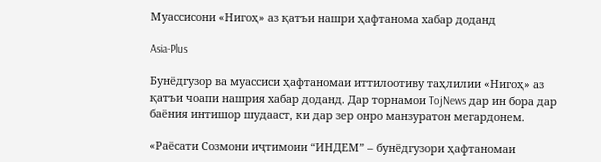Муассисони «Нигоҳ» аз қатъи нашри ҳафтанома хабар доданд

Asia-Plus

Бунёдгузор ва муассиси ҳафтаномаи иттилоотиву таҳлилии «Нигоҳ» аз қатъи чоапи нашрия хабар доданд. Дар торнамои TojNews дар ин бора дар баёния интишор шудааст, ки дар зер онро манзуратон мегардонем.

«Раёсати Созмони иҷтимоии “ИНДЕМ” – бунёдгузори ҳафтаномаи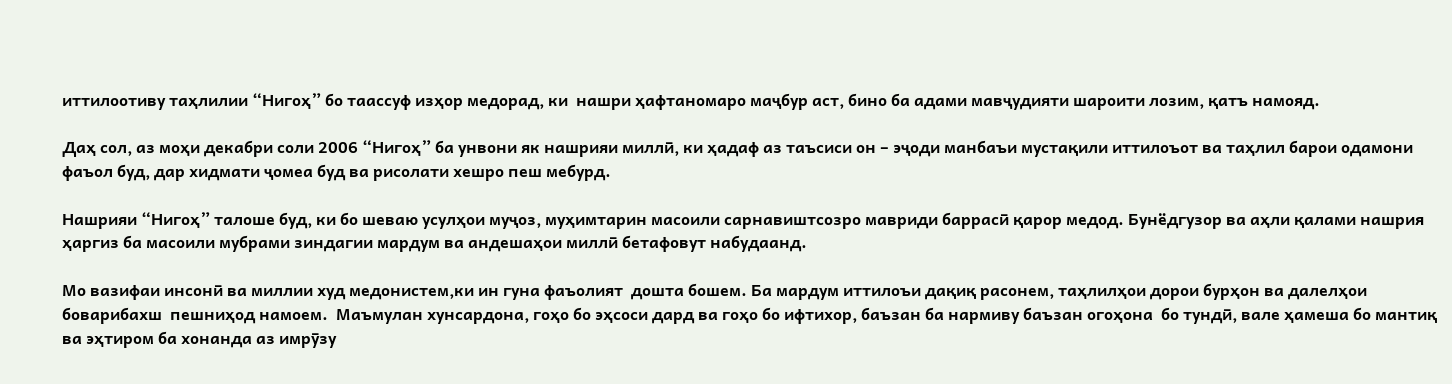иттилоотиву таҳлилии “Нигоҳ” бо таассуф изҳор медорад, ки  нашри ҳафтаномаро маҷбур аст, бино ба адами мавҷудияти шароити лозим, қатъ намояд.

Даҳ сол, аз моҳи декабри соли 2006 “Нигоҳ” ба унвони як нашрияи миллӣ, ки ҳадаф аз таъсиси он – эҷоди манбаъи мустақили иттилоъот ва таҳлил барои одамони фаъол буд, дар хидмати ҷомеа буд ва рисолати хешро пеш мебурд.

Нашрияи “Нигоҳ” талоше буд, ки бо шеваю усулҳои муҷоз, муҳимтарин масоили сарнавиштсозро мавриди баррасӣ қарор медод. Бунёдгузор ва аҳли қалами нашрия ҳаргиз ба масоили мубрами зиндагии мардум ва андешаҳои миллӣ бетафовут набудаанд.

Мо вазифаи инсонӣ ва миллии худ медонистем,ки ин гуна фаъолият  дошта бошем. Ба мардум иттилоъи дақиқ расонем, таҳлилҳои дорои бурҳон ва далелҳои боварибахш  пешниҳод намоем.  Маъмулан хунсардона, гоҳо бо эҳсоси дард ва гоҳо бо ифтихор, баъзан ба нармиву баъзан огоҳона  бо тундӣ, вале ҳамеша бо мантиқ ва эҳтиром ба хонанда аз имрӯзу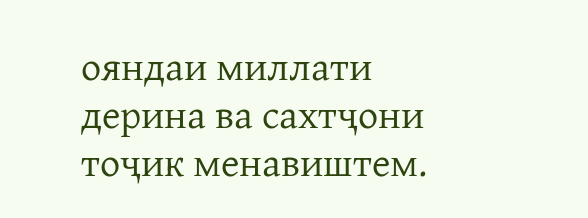ояндаи миллати дерина ва сахтҷони тоҷик менавиштем.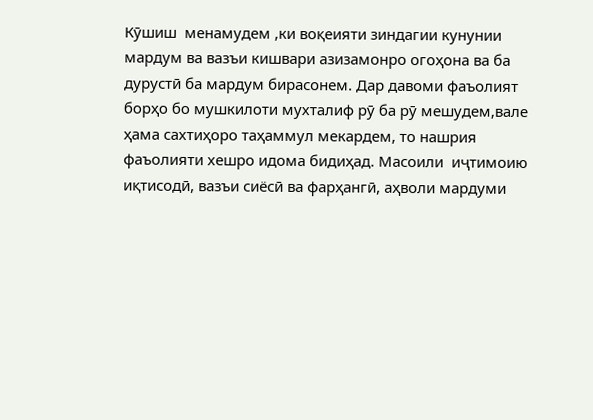Кӯшиш  менамудем ,ки воқеияти зиндагии кунунии мардум ва вазъи кишвари азизамонро огоҳона ва ба дурустӣ ба мардум бирасонем. Дар давоми фаъолият борҳо бо мушкилоти мухталиф рӯ ба рӯ мешудем,вале ҳама сахтиҳоро таҳаммул мекардем, то нашрия фаъолияти хешро идома бидиҳад. Масоили  иҷтимоию иқтисодӣ, вазъи сиёсӣ ва фарҳангӣ, аҳволи мардуми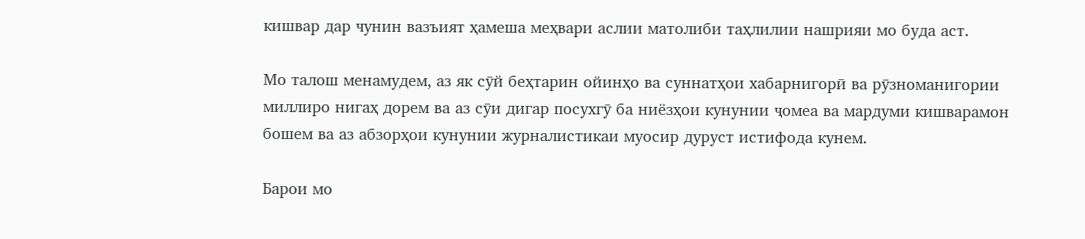кишвар дар чунин вазъият ҳамеша меҳвари аслии матолиби таҳлилии нашрияи мо буда аст.

Мо талош менамудем, аз як сӯй беҳтарин ойинҳо ва суннатҳои хабарнигорӣ ва рӯзноманигории миллиро нигаҳ дорем ва аз сӯи дигар посухгӯ ба ниёзҳои кунунии ҷомеа ва мардуми кишварамон  бошем ва аз абзорҳои кунунии журналистикаи муосир дуруст истифода кунем.

Барои мо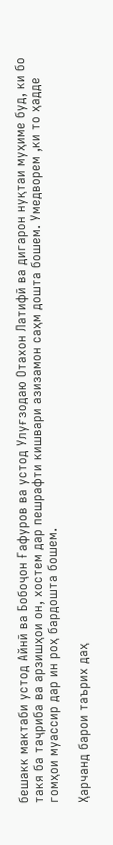бешакк мактаби устод Айнӣ ва Бобоҷон Ғафуров ва устод Улуғзодаю Отахон Латифӣ ва дигарон нуқтаи муҳиме буд, ки бо такя ба таҷриба ва арзишҳои он, хостем дар пешрафти кишвари азизамон саҳм дошта бошем. Умедворем ,ки то ҳадде гомҳои муассир дар ин роҳ бардошта бошем.

Ҳарчанд барои таърих даҳ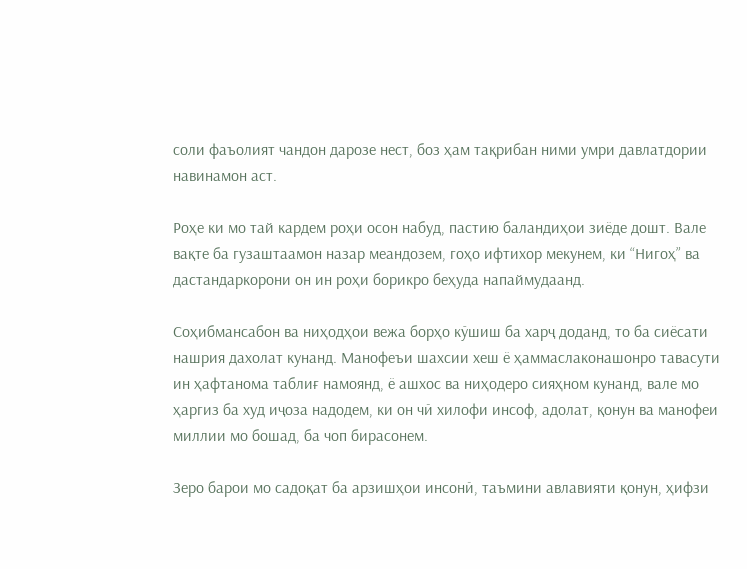соли фаъолият чандон дарозе нест, боз ҳам тақрибан ними умри давлатдории навинамон аст.

Роҳе ки мо тай кардем роҳи осон набуд, пастию баландиҳои зиёде дошт. Вале вақте ба гузаштаамон назар меандозем, гоҳо ифтихор мекунем, ки “Нигоҳ” ва дастандаркорони он ин роҳи борикро беҳуда напаймудаанд.

Соҳибмансабон ва ниҳодҳои вежа борҳо кӯшиш ба харҷ доданд, то ба сиёсати нашрия дахолат кунанд. Манофеъи шахсии хеш ё ҳаммаслаконашонро тавасути ин ҳафтанома таблиғ намоянд, ё ашхос ва ниҳодеро сияҳном кунанд, вале мо ҳаргиз ба худ иҷоза надодем, ки он чӣ хилофи инсоф, адолат, қонун ва манофеи миллии мо бошад, ба чоп бирасонем.

Зеро барои мо садоқат ба арзишҳои инсонӣ, таъмини авлавияти қонун, ҳифзи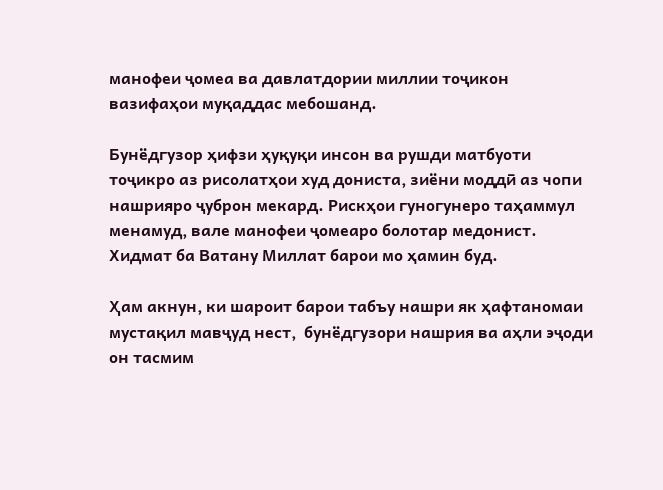манофеи ҷомеа ва давлатдории миллии тоҷикон вазифаҳои муқаддас мебошанд.

Бунёдгузор ҳифзи ҳуқуқи инсон ва рушди матбуоти тоҷикро аз рисолатҳои худ дониста, зиёни моддӣ аз чопи нашрияро ҷуброн мекард. Рискҳои гуногунеро таҳаммул менамуд, вале манофеи ҷомеаро болотар медонист. Хидмат ба Ватану Миллат барои мо ҳамин буд.

Ҳам акнун, ки шароит барои табъу нашри як ҳафтаномаи мустақил мавҷуд нест,  бунёдгузори нашрия ва аҳли эҷоди он тасмим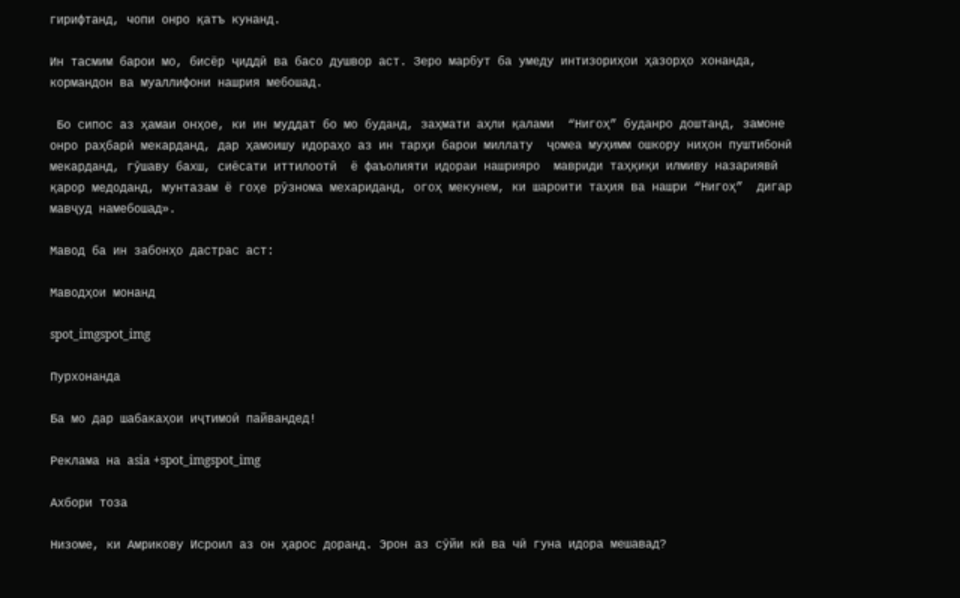гирифтанд, чопи онро қатъ кунанд.

Ин тасмим барои мо, бисёр ҷиддӣ ва басо душвор аст. Зеро марбут ба умеду интизориҳои ҳазорҳо хонанда, кормандон ва муаллифони нашрия мебошад.

 Бо сипос аз ҳамаи онҳое, ки ин муддат бо мо буданд, заҳмати аҳли қалами  “Нигоҳ” буданро доштанд, замоне онро раҳбарӣ мекарданд, дар ҳамоишу идораҳо аз ин тарҳи барои миллату  ҷомеа муҳимм ошкору ниҳон пуштибонӣ мекарданд, гӯшаву бахш, сиёсати иттилоотӣ  ё фаъолияти идораи нашрияро  мавриди таҳқиқи илмиву назариявӣ қарор медоданд, мунтазам ё гоҳе рӯзнома мехариданд, огоҳ мекунем, ки шароити таҳия ва нашри “Нигоҳ”  дигар мавҷуд намебошад».

Мавод ба ин забонҳо дастрас аст:

Маводҳои монанд

spot_imgspot_img

Пурхонанда

Ба мо дар шабакаҳои иҷтимоӣ пайвандед!

Реклама на asia +spot_imgspot_img

Ахбори тоза

Низоме, ки Амрикову Исроил аз он ҳарос доранд. Эрон аз сӯйи кӣ ва чӣ гуна идора мешавад?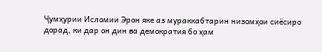Ҷумҳурии Исломии Эрон яке аз мураккабтарин низомҳои сиёсиро дорад, ки дар он дин ва демократия бо ҳам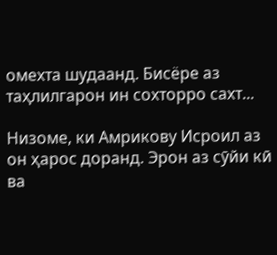омехта шудаанд. Бисёре аз таҳлилгарон ин сохторро сахт...

Низоме, ки Амрикову Исроил аз он ҳарос доранд. Эрон аз сӯйи кӣ ва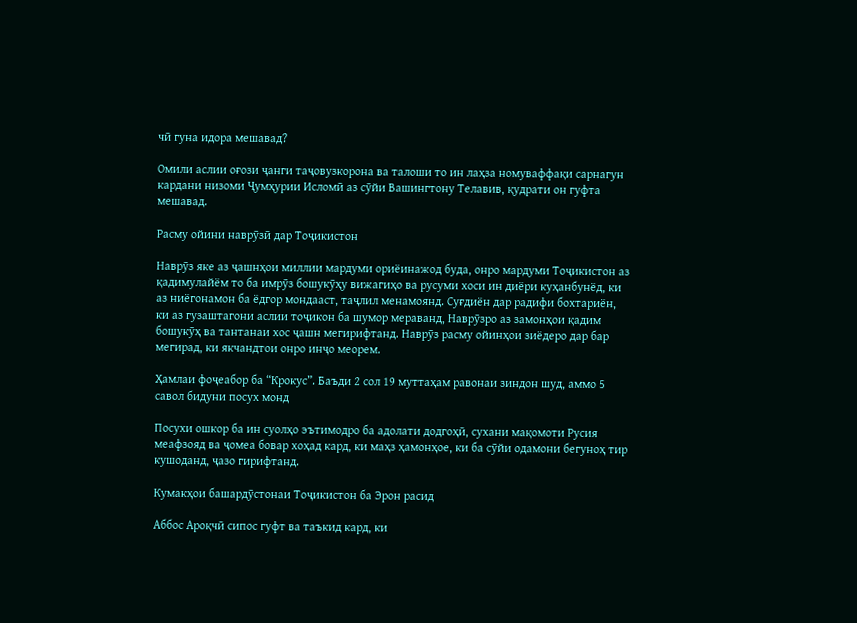чӣ гуна идора мешавад?

Омили аслии оғози ҷанги таҷовузкорона ва талоши то ин лаҳза номуваффақи сарнагун кардани низоми Ҷумҳурии Исломӣ аз сӯйи Вашингтону Телавив, қудрати он гуфта мешавад.

Расму ойини наврӯзӣ дар Тоҷикистон

Наврӯз яке аз ҷашнҳои миллии мардуми ориёинажод буда, онро мардуми Тоҷикистон аз қадимулайём то ба имрӯз бошукӯҳу вижагиҳо ва русуми хоси ин диёри куҳанбунёд, ки аз ниёгонамон ба ёдгор мондааст, таҷлил менамоянд. Суғдиён дар радифи бохтариён, ки аз гузаштагони аслии тоҷикон ба шумор мераванд, Наврӯзро аз замонҳои қадим бошукӯҳ ва тантанаи хос ҷашн мегирифтанд. Наврӯз расму ойинҳои зиёдеро дар бар мегирад, ки якчандтои онро инҷо меорем.

Ҳамлаи фоҷеабор ба “Крокус”. Баъди 2 сол 19 муттаҳам равонаи зиндон шуд, аммо 5 савол бидуни посух монд

Посухи ошкор ба ин суолҳо эътимодро ба адолати додгоҳӣ, сухани мақомоти Русия меафзояд ва ҷомеа бовар хоҳад кард, ки маҳз ҳамонҳое, ки ба сӯйи одамони бегуноҳ тир кушоданд, ҷазо гирифтанд.

Кумакҳои башардӯстонаи Тоҷикистон ба Эрон расид

Аббос Ароқчӣ сипос гуфт ва таъкид кард, ки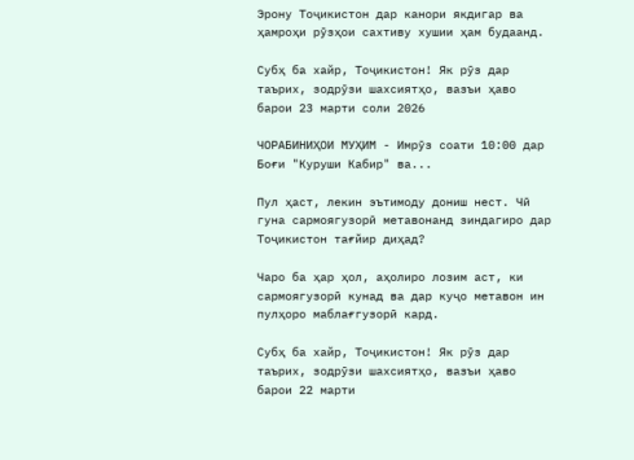Эрону Тоҷикистон дар канори якдигар ва ҳамроҳи рӯзҳои сахтиву хушии ҳам будаанд.

Субҳ ба хайр, Тоҷикистон! Як рӯз дар таърих, зодрӯзи шахсиятҳо, вазъи ҳаво барои 23 марти соли 2026

ЧОРАБИНИҲОИ МУҲИМ - Имрӯз соати 10:00 дар Боғи "Куруши Кабир" ва...

Пул ҳаст, лекин эътимоду дониш нест. Чӣ гуна сармоягузорӣ метавонанд зиндагиро дар Тоҷикистон тағйир диҳад?

Чаро ба ҳар ҳол, аҳолиро лозим аст, ки сармоягузорӣ кунад ва дар куҷо метавон ин пулҳоро маблағгузорӣ кард.

Субҳ ба хайр, Тоҷикистон! Як рӯз дар таърих, зодрӯзи шахсиятҳо, вазъи ҳаво барои 22 марти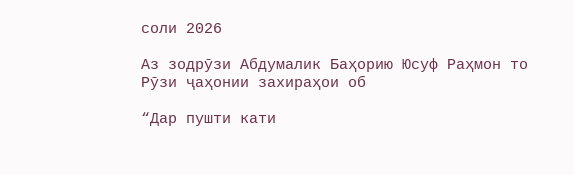соли 2026

Аз зодрӯзи Абдумалик Баҳорию Юсуф Раҳмон то Рӯзи ҷаҳонии захираҳои об

“Дар пушти кати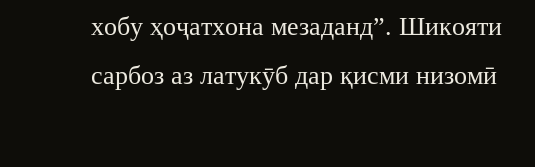хобу ҳоҷатхона мезаданд”. Шикояти сарбоз аз латукӯб дар қисми низомӣ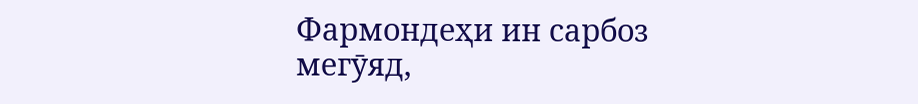Фармондеҳи ин сарбоз мегӯяд,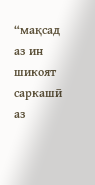“мақсад аз ин шикоят саркашӣ аз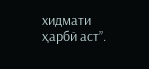хидмати ҳарбӣ аст”.